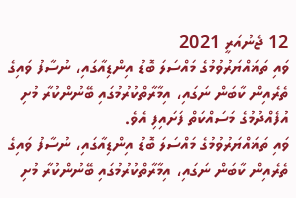12 ޖެނުއަރީ 2021
ވައި ތަޣައްޔަރުވުމުގެ މައްސަލަ ބޮޑު އިންޑިއާގައި، ނުސާފު ވައިގެ ތެރެއިން ކާބަން ނަގައި، އިމާރާތްކުރުމުގައި ބޭނުންކުރާ މުށި އުފެއްދުމުގެ މަސައްކަތް ފަށައިފި އެވެ.
ވައި ތަޣައްޔަރުވުމުގެ މައްސަލަ ބޮޑު އިންޑިއާގައި، ނުސާފު ވައިގެ ތެރެއިން ކާބަން ނަގައި، އިމާރާތްކުރުމުގައި ބޭނުންކުރާ މުށި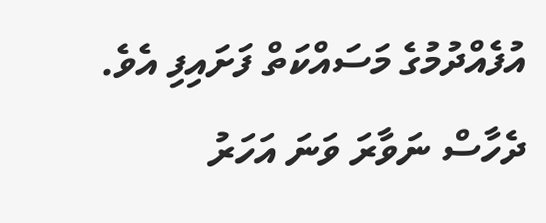އުފެއްދުމުގެ މަސައްކަތް ފަށައިފި އެވެ.
ދެހާސް ނަވާރަ ވަނަ އަހަރު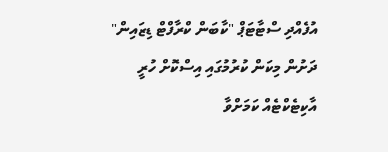އުފެއްދި ސްޓާޓަޕް "ކާބަން ކްރާފްޓް ޑިޒައިން" ދަށުން މިކަން ކުރުމުގައި އިސްކޮށް ހުރީ އާކިޓެކްޓެއް ކަމަށްވާ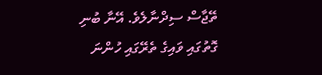ތޭޖާސް ސިދްނާލެވެ. އޭނާ ބުނި ގޮތުގައި ވައިގެ ތެރޭގައި ހުންނަ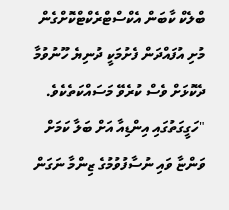ބްލެކް ކާބަން އެކްސްޓްރެކްޓްކޮށްގެން މުށި އުފައްދަން ފެށުމަކީ ދުނިޔެ ހޫނުވުމާ ދެކޮޅަށް ވެސް ކުރެވޭ މަސައްކަތެކެވެ.
"ހަގީގަތުގައި އިންޑިއާ އަށް ބަލާ ކަމަށް ވަންޏާ ވައި ނުސާފުވުމުގެ ޒިންމާ ނަގަން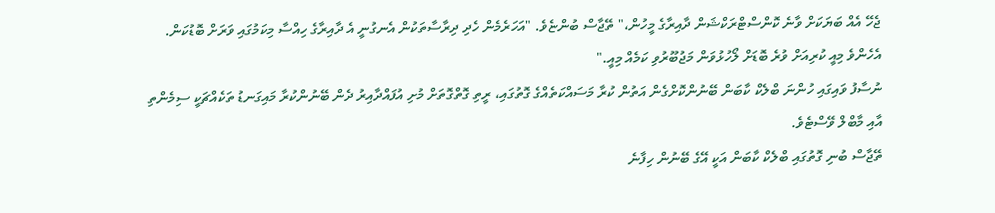ޖެހޭ އެއް ބަޔަކަށް ވާނެ ކޮންސްޓްރަކްޝަން ދާއިރާގެ މީހުން،" ތޭޖާސް ބުންޏެވެ. "އަހަރެމެން ހެދި ދިރާސާތަކުން އެނގުނީ އެ ދާއިރާގެ ހިއްސާ މިކަމުގައި ވަރަށް ބޮޑުކަން. އެހެންވެ މިއީ ކުރިއަށް ވުރެ ބޮޑަށް ލޯހުޅުވަން މަޖުބޫރުވި ކަމެއް މިއީ."
ނުސާފު ވައިގައި ހުންނަ ބްލެކް ކާބަން ބޭނުންކޮށްގެން އަތުން ކުރާ މަސައްކަތެއްގެ ގޮތުގައި، ރީތި ގޮތްގޮތަށް މުށި އުފައްދާއިރު ދެން ބޭނުންކުރާ މައިގަނޑު ތަކެއްޗަކީ ސިމެންތި އާއި މާބްލް ވޭސްޓެވެ.
ތޭޖާސް ބުނި ގޮތުގައި ބްލެކް ކާބަން އަކީ އޭގެ ބޭނުން ހިފާނެ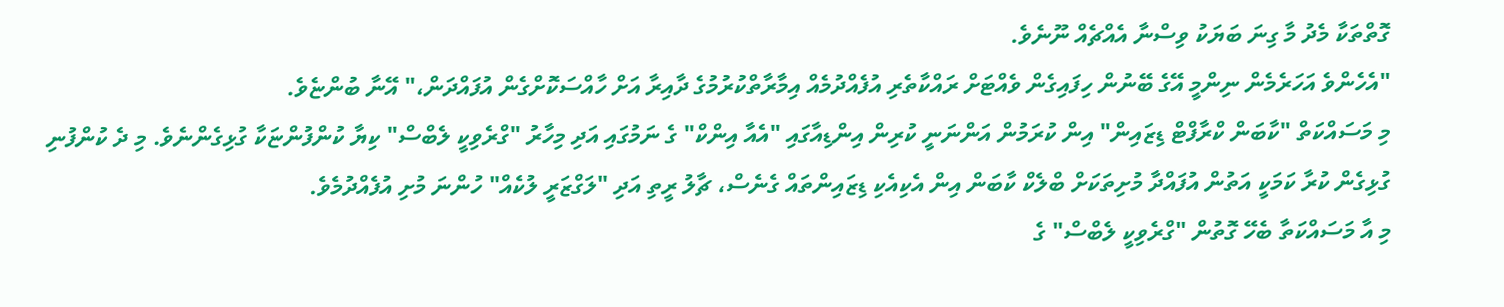ގޮތްތަކާ މެދު މާ ގިނަ ބަޔަކު ވިސްނާ އެއްޗެއް ނޫނެވެ.
"އެހެންވެ އަހަރެމެން ނިންމީ އޭގެ ބޭނުން ހިފައިގެން ވެއްޓަށް ރައްކާތެރި އުފެއްދުމެއް އިމާރާތްކުރުމުގެ ދާއިރާ އަށް ހާއްސަކޮށްގެން އުފައްދަން،" އޭނާ ބުންޏެވެ.
މި މަސައްކަތް "ކާބަން ކްރާފްޓް ޑިޒައިން" އިން ކުރަމުން އަންނަނީ ކުރިން އިންޑިއާގައި "އެއާ އިންކް" ގެ ނަމުގައި އަދި މިހާރު "ގްރެވިކީ ލެބްސް" ކިޔާ ކުންފުންޏަކާ ގުޅިގެންނެވެ. މި ދެ ކުންފުނި ގުޅިގެން ކުރާ ކަމަކީ އަތުން އުފައްދާ މުށިތަކަށް ބްލެކް ކާބަން އިން އެކިއެކި ޑިޒައިންތައް ގެނެސް، ޗާލު ރީތި އަދި "ލަގްޒަރީ ލުކެއް" ހުންނަ މުށި އުފެއްދުމެވެ.
މި އާ މަސައްކަތާ ބެހޭ ގޮތުން "ގްރެވިކީ ލެބްސް" ގެ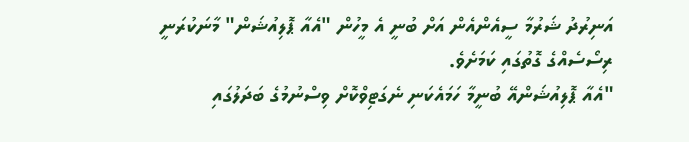އަނިރުދު ޝަރުމާ ސީއެންއެން އަށް ބުނީ އެ މީހުން "އެއާ ޕޮލިއުޝަން" މާނަކުރަނީ ރިސޯސެއްގެ ގޮތުގައި ކަމަށެވެ.
"އެއާ ޕޮލިއުޝަންއޭ ބުނީމާ ހަމައެކަނި ނެގަޓިވްކޮށް ވިސްނުމުގެ ބަދަލުގައި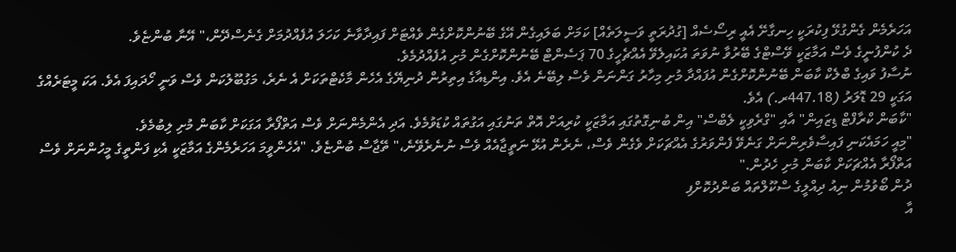އަހަރެމެން ގެންގުޅޭ ފިކުރަކީ ހިނގާށޭ އެއީ ރިސޯސެއް [ގުދުރަތީ ވަސީލަތެއް] ކަމަށް ބަލައިގެން އޭގެ ބޭނުންކޮށްގެން ވެއްޓަށް ފައިދާވާނެ ކަހަލަ އުފެއްދުމަށް ގެނެސްދޭން،" އޭނާ ބުންޏެވެ.
ދެ ކުންފުނީގެ ވެސް އަމާޒަކީ ވޭސްޓްގެ ބޭރުވާ ނުވަތަ އުކައިލެވޭ އެއްޗެހީގެ 70 ޕަސެންޓް ބޭނުންކޮށްގެން މުށި އުފެއްދުމެވެ.
ނުސާފު ވައިގެ ބްލެކް ކާބަން ބޭނުންކޮށްގެން އުފައްދާ މުށި މިހާރު ގަންނަން ވެސް ލިބޭނެ އެވެ. އިންޑިއާގެ އިތިރުން ދުނިޔޭގެ އެހެން މާކެޓްތަކަށް އެ ނެރެ، މަގުބޫލުކަން ވެސް ވަނީ ހޯދައިފަ އެވެ. އަކަ މީޓަރެއްގެ އަގަކީ 29 ޑޮލަރު (447.18ރ.) އެވެ.
"ކާބަން ކްރާފްޓް ޑިޒައިން" އާއި "ގްރެވިކީ ލެބްސް" އިން ބުނިގޮތުގައި އަމާޒަކީ ކުރިއަށް އޮތް ތަނުގައި އަގުތައް ކުޑަވުމެވެ. އަދި އެންމެންނަށް ވެސް އަތްފޯރާ އަގަކަށް ކާބަން މުށި ލިބުމެވެ.
"މިއީ ހަމައެކަނި ފައިސާވެރިންނަށް ގަނެވޭ ފެންވަރުގެ އެއްޗަކަށް ވެގެން ވެސް، ނެރެން އުޅޭ ނަތީޖާއެއް ވެސް ނުނެރެވޭނެ،" ތޭޖާސް ބުންޏެވެ. "އެހެންވީމަ އަހަރެމެންގެ އަމާޒަކީ އެކި ފަންތީގެ މީހުންނަށް ވެސް އަތްފޯރާ އެއްޗަކަށް ކާބަން މުށި ހެދުން."
ދުން ބޯވުމުން ނިއު ދިއްލީގެ ސްކޫލްތައް ބަންދުކޮށްފި
އާ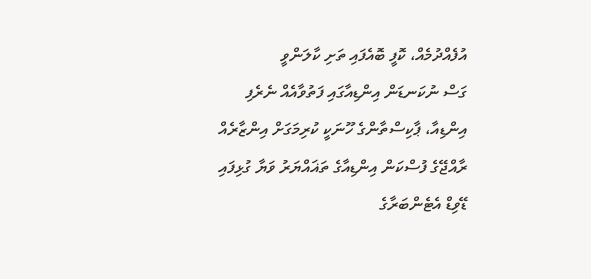އުފެއްދުމެއް، ކޮފީ ބޮއެފައި ތަށި ކާލަންވީ
ގަސް ނުކަނޑަން އިންޑިއާގައި ފަތުވާއެއް ނެރެފި
އިންޑިއާ، ޕާކިސްތާންގެ ހޫނަކީ ކުރިމަގަށް އިންޒާރެއް
ރާއްޖޭގެ ފުސްކަން އިންޑިއާގެ ތަޣައްޔަރު ވަޔާ ގުޅިފައި
ޑޭވިޑް އެޓެންބަރާގެ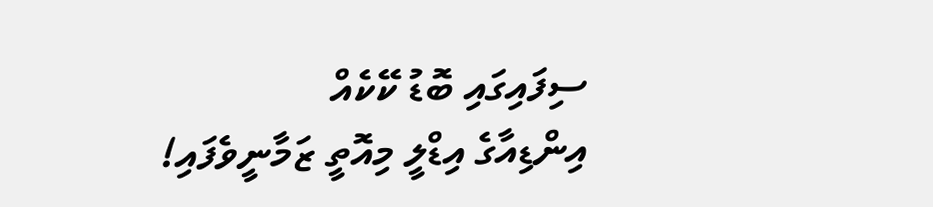ސިފައިގައި ބޮޑު ކޭކެއް
އިންޑިއާގެ އިޑްލީ މިއޮތީ ޒަމާނީވެފައި!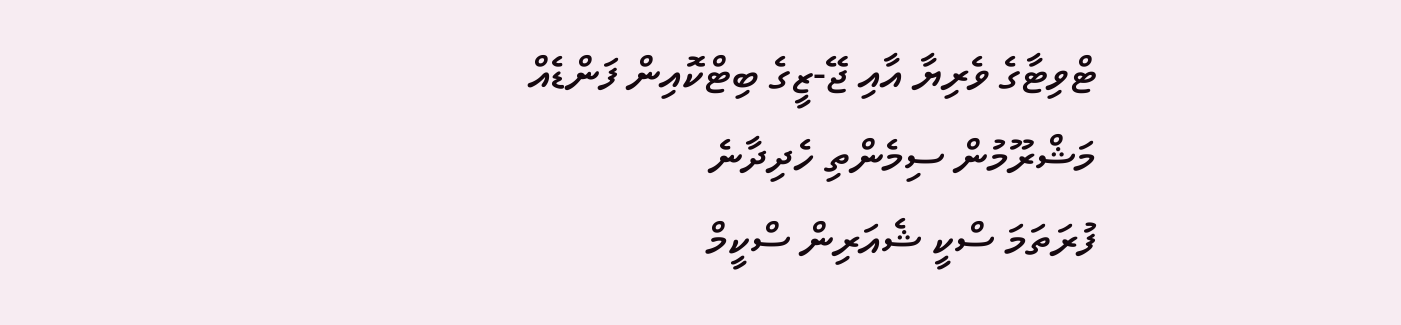ޓްވިޓާގެ ވެރިޔާ އާއި ޖޭ-ޒީގެ ބިޓްކޮއިން ފަންޑެއް
މަޝްރޫމުން ސިމެންތި ހެދިދާނެ
ފުރަތަމަ ސްކީ ޝެއަރިން ސްކީމް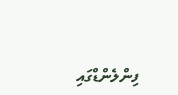ފިންލެންޑްގައި